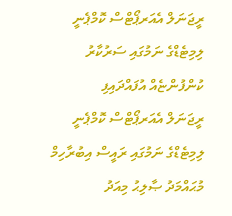ރީޖަނަލް އެއަރޕޯޓްސް ކޮމްޕެނީ ލިމިޓެޑްގެ ނަމުގައި ސަރުކާރު ކުންފުންޏެއް އުފައްދައިފި
ރީޖަނަލް އެއަރޕޯޓްސް ކޮމްޕެނީ ލިމިޓެޑްގެ ނަމުގައި ރައީސް އިބުރާހިމް މުޙައްމަދު ޞާލިޙު މިއަދު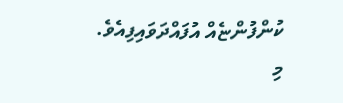ކުންފުންޏެއް އުފައްދަވައިފިއެވެ.
މި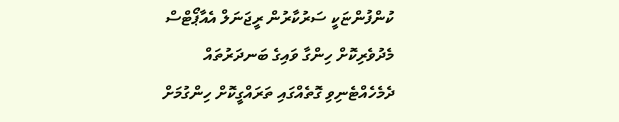ކުންފުންޏަކީ ސަރުކާރުން ރީޖަނަލް އެއާޕޯޓްސް މެދުވެރިކޮށް ހިންގާ ވައިގެ ބަނދަރުތައް ދެމެހެއްޓެނިވި ގޮތެއްގައި ތަރައްގީކޮށް ހިންގުމަށް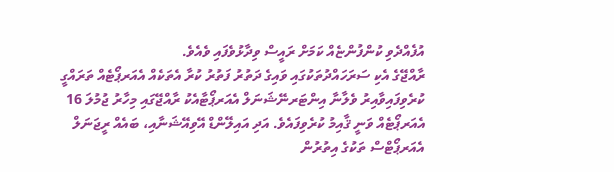އުފެއްދެވި ކުންފުންޏެއް ކަމަށް ރައީސް ވިދާޅުވެފައި ވެއެވެ.
ރާއްޖޭގެ އެކި ސަރަހައްދުތަކުގައި ވައިގެ ދަތުރު ފަތުރު ކުރާ އެތަކެއް އެއަރޕޯޓެއް ތަރައްގީ ކުރެވިފައިވާއިރު ވެލާނާ އިންޓަރނޭޝަނަލް އެއަރޕޯޓާއެކު ރާއްޖޭގައި މިހާރު ޖުމުލަ 16 އެއަރޕޯޓެއް ވަނީ ޤާއިމު ކުރެވިފައެވެ. އަދި އައިލޭންޑް އޭވިއޭޝަނާއި، ބައެއް ރީޖަނަލް އެއަރޕޯޓްސް ތަކުގެ އިތުރުން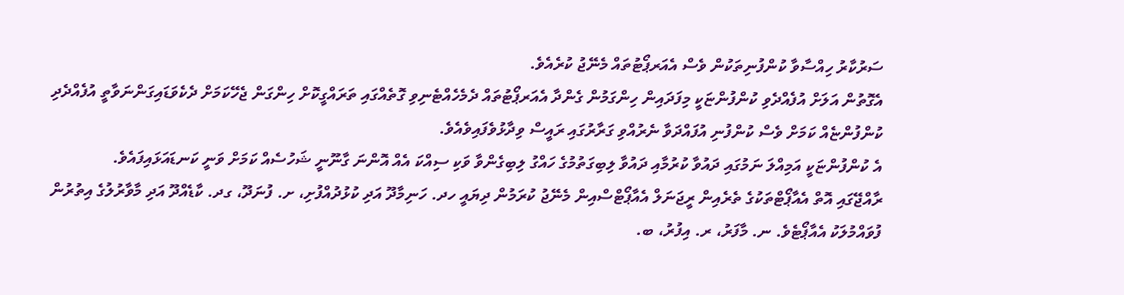ސަރުކާރު ހިއްސާވާ ކުންފުނިތަކުން ވެސް އެއަރޕޯޓުތައް މެނޭޖު ކުރެއެވެ.
އެގޮތުން އަލަށް އުފެއްދެވި ކުންފުންޏަކީ މިފަދައިން ހިންގަމުން ގެންދާ އެއަރޕޯޓުތައް ދެމެހެއްޓެނިވި ގޮތެއްގައި ތަރައްގީކޮށް ހިންގަން ޖެހޭކަމަށް ދެކެވަޑައިގަންނަވާތީ އުފެއްދެދި ކުންފުންޏެއް ކަމަށް ވެސް ކުންފުނި އުފައްދަވާ ނެރުއްވި ގަރާރުގައި ރައީސް ވިދާޅުވެފައިވެއެވެ.
އެ ކުންފުންޏަކީ އަމިއްލަ ނަމުގައި ދައުވާ ކުރުމާއި ދައުވާ ލިބިގަތުމުގެ ހައްގު ލިބިގެންވާ ވަކި ސިއްކަ އެއް އޮންނަ ގާނޫނީ ޝަހުސެއް ކަމަށް ވަނީ ކަނޑައަޅައިފައެވެ.
ރާއްޖޭގައި އޮތް އެއާޕޯޓްތަކުގެ ތެރެއިން ރީޖަނަލް އެއާޕޯޓްސްއިން މެނޭޖު ކުރަމުން ދިޔައީ ހދ. ހަނިމާދޫ އަދި ކުޅުދުއްފުށި، ށ. ފުނަދޫ، ގދ. ކާޑެއްދޫ އަދި މާވާރުލުގެ އިތުރުން ފުވައްމުލަކު އެއާޕޯޓެވެ. ނ. މާފަރު، ރ. އިފުރު، ބ.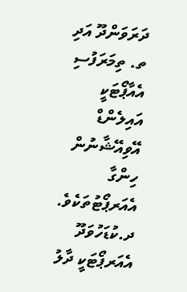ދަރަވަންދޫ އަދި ތ. ތިމަރަފުސި އެއާޕޯޓަކީ އައިލެންޑް އޭވިއޭޝާނުން ހިންގާ އެއަރޕޯޓުތަކެވެ.
ދ.ކުޑަހުވަދޫ އެއަރޕޯޓަކީ ދާލު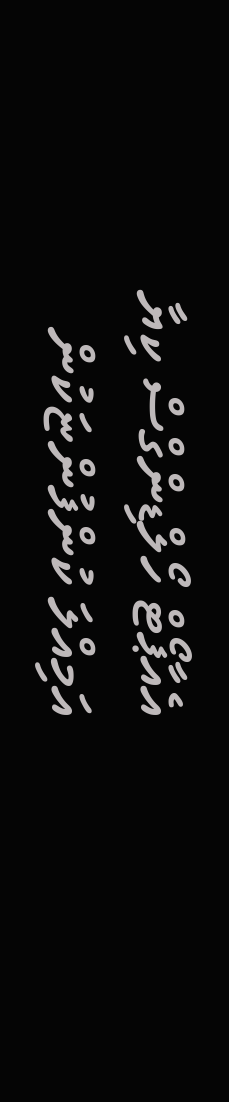އެއާޕޯޓް ހޯލްޑިންގްސް ކިޔާ އަމިއްލަ ކުންފުންޏަކުން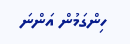ހިންގަމުން އަންނަ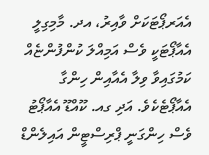އެއަރޕޯޓަކަށް ވާއިރު، އދ. މާމިގިލީ އެއާޕޯޓަކީ ވެސް އަމިއްލަ ކުންފުންޏެއް ކަމުގައިވާ ވިލާ އެއާއިން ހިންގާ އެއާޕޯޓެކެވެ. އަދި ގއ. ކޫއްޑޫ އެއާޕޯޓު ވެސް ހިންގަނީ ޕްރިސްޓީން އައިލެންޑް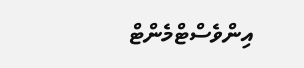އިންވެސްޓްމެންޓް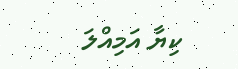ކިޔާ އަމިއްލަ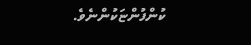ކުންފުންޏަކުންނެވެ.